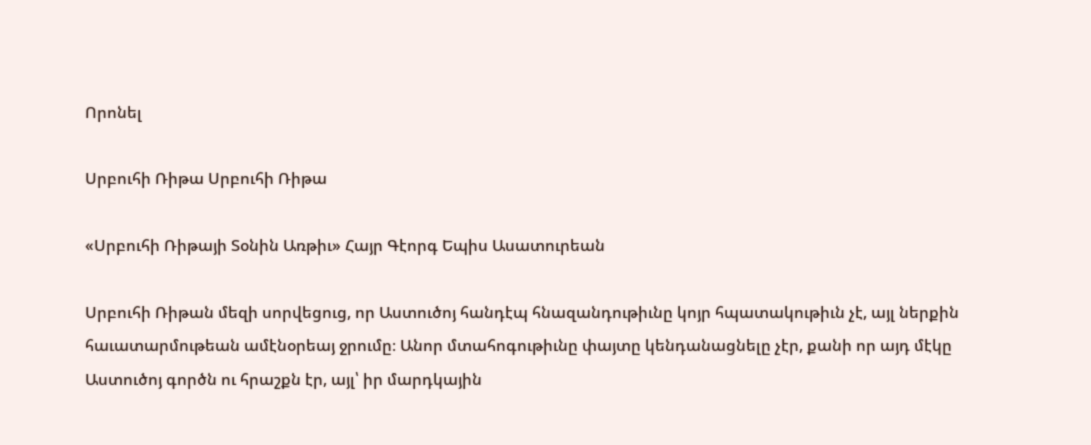Որոնել

Սրբուհի Ռիթա Սրբուհի Ռիթա

«Սրբուհի Ռիթայի Տօնին Առթիւ» Հայր Գէորգ Եպիս Ասատուրեան

Սրբուհի Ռիթան մեզի սորվեցուց, որ Աստուծոյ հանդէպ հնազանդութիւնը կոյր հպատակութիւն չէ, այլ ներքին հաւատարմութեան ամէնօրեայ ջրումը։ Անոր մտահոգութիւնը փայտը կենդանացնելը չէր, քանի որ այդ մէկը Աստուծոյ գործն ու հրաշքն էր, այլ՝ իր մարդկային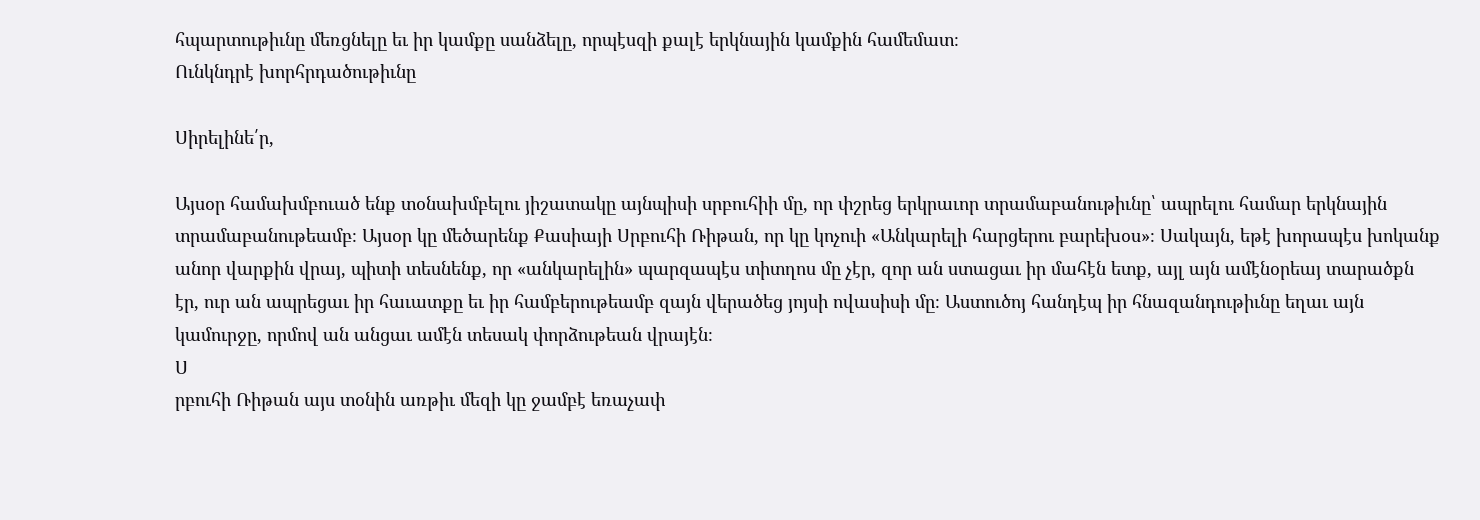հպարտութիւնը մեռցնելը եւ իր կամքը սանձելը, որպէսզի քալէ երկնային կամքին համեմատ։
Ունկնդրէ խորհրդածութիւնը

Սիրելինե՛ր,

Այսօր համախմբուած ենք տօնախմբելու յիշատակը այնպիսի սրբուհիի մը, որ փշրեց երկրաւոր տրամաբանութիւնը՝ ապրելու համար երկնային տրամաբանութեամբ։ Այսօր կը մեծարենք Քասիայի Սրբուհի Ռիթան, որ կը կոչուի «Անկարելի հարցերու բարեխօս»։ Սակայն, եթէ խորապէս խոկանք անոր վարքին վրայ, պիտի տեսնենք, որ «անկարելին» պարզապէս տիտղոս մը չէր, զոր ան ստացաւ իր մահէն ետք, այլ այն ամէնօրեայ տարածքն էր, ուր ան ապրեցաւ իր հաւատքը եւ իր համբերութեամբ զայն վերածեց յոյսի ովասիսի մը։ Աստուծոյ հանդէպ իր հնազանդութիւնը եղաւ այն կամուրջը, որմով ան անցաւ ամէն տեսակ փորձութեան վրայէն։
Ս
րբուհի Ռիթան այս տօնին առթիւ մեզի կը ջամբէ եռաչափ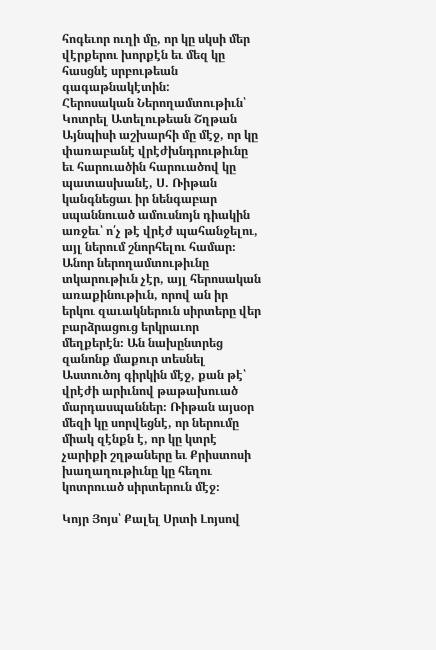հոգեւոր ուղի մը, որ կը սկսի մեր վէրքերու խորքէն եւ մեզ կը հասցնէ սրբութեան գագաթնակէտին:
Հերոսական Ներողամտութիւն՝ Կոտրել Ատելութեան Շղթան
Այնպիսի աշխարհի մը մէջ, որ կը փառաբանէ վրէժխնդրութիւնը եւ հարուածին հարուածով կը պատասխանէ, Ս. Ռիթան կանգնեցաւ իր նենգաբար սպաննուած ամուսնոյն դիակին առջեւ՝ ո՛չ թէ վրէժ պահանջելու, այլ ներում շնորհելու համար։ Անոր ներողամտութիւնը տկարութիւն չէր, այլ հերոսական առաքինութիւն, որով ան իր երկու զաւակներուն սիրտերը վեր բարձրացուց երկրաւոր մեղքերէն։ Ան նախընտրեց զանոնք մաքուր տեսնել Աստուծոյ գիրկին մէջ, քան թէ՝ վրէժի արիւնով թաթախուած մարդասպաններ։ Ռիթան այսօր մեզի կը սորվեցնէ, որ ներումը միակ զէնքն է, որ կը կտրէ չարիքի շղթաները եւ Քրիստոսի խաղաղութիւնը կը հեղու կոտրուած սիրտերուն մէջ։

Կոյր Յոյս՝ Քալել Սրտի Լոյսով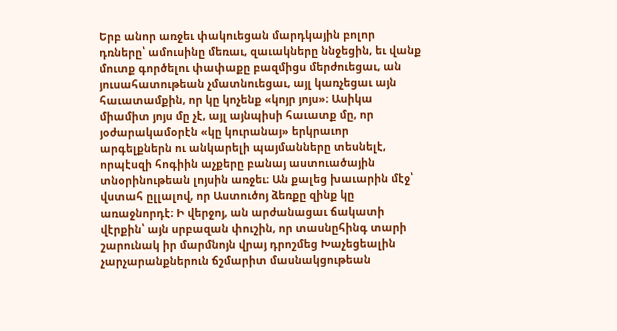Երբ անոր առջեւ փակուեցան մարդկային բոլոր դռները՝ ամուսինը մեռաւ, զաւակները ննջեցին, եւ վանք մուտք գործելու փափաքը բազմիցս մերժուեցաւ, ան յուսահատութեան չմատնուեցաւ, այլ կառչեցաւ այն հաւատամքին, որ կը կոչենք «կոյր յոյս»։ Ասիկա միամիտ յոյս մը չէ, այլ այնպիսի հաւատք մը, որ յօժարակամօրէն «կը կուրանայ» երկրաւոր արգելքներն ու անկարելի պայմանները տեսնելէ, որպէսզի հոգիին աչքերը բանայ աստուածային տնօրինութեան լոյսին առջեւ։ Ան քալեց խաւարին մէջ՝ վստահ ըլլալով, որ Աստուծոյ ձեռքը զինք կը առաջնորդէ։ Ի վերջոյ, ան արժանացաւ ճակատի վէրքին՝ այն սրբազան փուշին, որ տասնըհինգ տարի շարունակ իր մարմնոյն վրայ դրոշմեց Խաչեցեալին չարչարանքներուն ճշմարիտ մասնակցութեան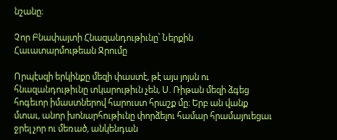նշանը։

Չոր Բնափայտի Հնազանդութիւնը՝ Ներքին Հաւատարմութեան Ջրումը

Որպէսզի երկինքը մեզի փաստէ, թէ այս յոյսն ու հնազանդութիւնը տկարութիւն չեն, Ս. Ռիթան մեզի ձգեց հոգեւոր իմաստներով հարուստ հրաշք մը։ Երբ ան վանք մտաւ, անոր խոնարհութիւնը փորձելու համար հրամայուեցաւ ջրել չոր ու մեռած, անկենդան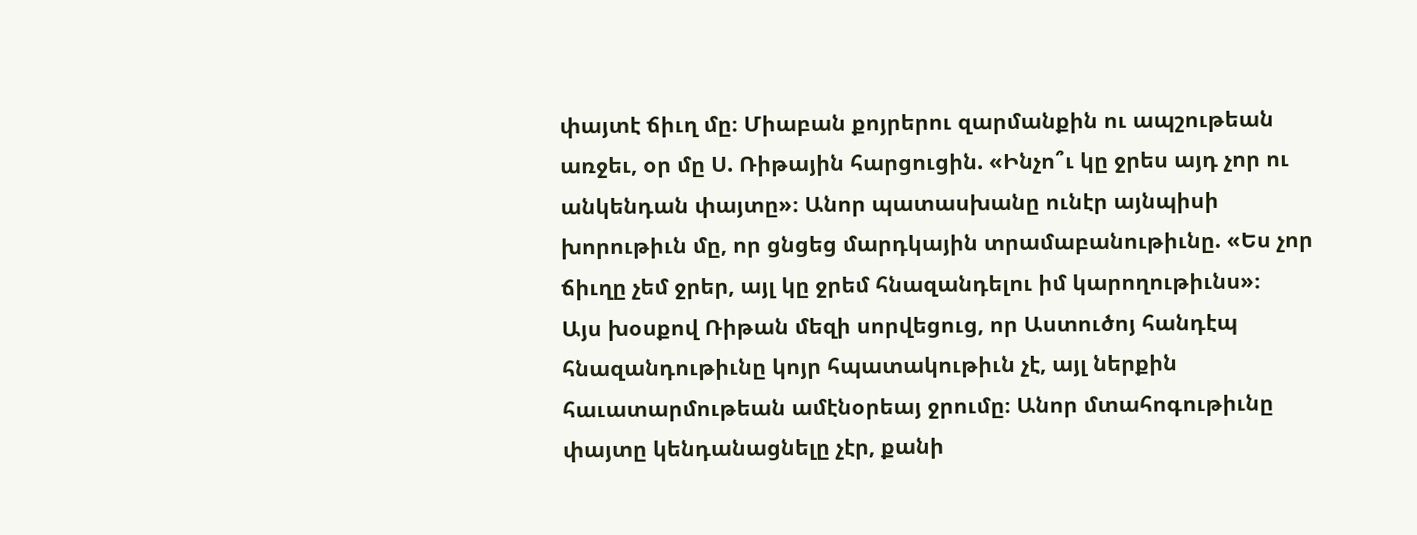փայտէ ճիւղ մը։ Միաբան քոյրերու զարմանքին ու ապշութեան առջեւ, օր մը Ս. Ռիթային հարցուցին. «Ինչո՞ւ կը ջրես այդ չոր ու անկենդան փայտը»։ Անոր պատասխանը ունէր այնպիսի խորութիւն մը, որ ցնցեց մարդկային տրամաբանութիւնը. «Ես չոր ճիւղը չեմ ջրեր, այլ կը ջրեմ հնազանդելու իմ կարողութիւնս»։
Այս խօսքով Ռիթան մեզի սորվեցուց, որ Աստուծոյ հանդէպ հնազանդութիւնը կոյր հպատակութիւն չէ, այլ ներքին հաւատարմութեան ամէնօրեայ ջրումը։ Անոր մտահոգութիւնը փայտը կենդանացնելը չէր, քանի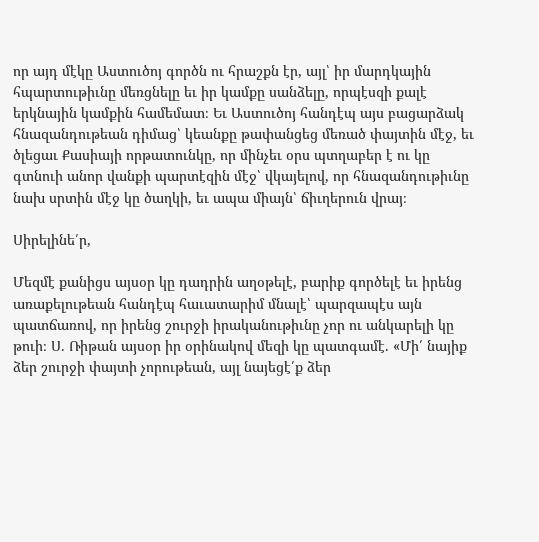որ այդ մէկը Աստուծոյ գործն ու հրաշքն էր, այլ՝ իր մարդկային հպարտութիւնը մեռցնելը եւ իր կամքը սանձելը, որպէսզի քալէ երկնային կամքին համեմատ։ Եւ Աստուծոյ հանդէպ այս բացարձակ հնազանդութեան դիմաց՝ կեանքը թափանցեց մեռած փայտին մէջ, եւ ծլեցաւ Քասիայի որթատունկը, որ մինչեւ օրս պտղաբեր է ու կը գտնուի անոր վանքի պարտէզին մէջ՝ վկայելով, որ հնազանդութիւնը նախ սրտին մէջ կը ծաղկի, եւ ապա միայն՝ ճիւղերուն վրայ։

Սիրելինե՛ր,

Մեզմէ քանիցս այսօր կը դադրին աղօթելէ, բարիք գործելէ եւ իրենց առաքելութեան հանդէպ հաւատարիմ մնալէ՝ պարզապէս այն պատճառով, որ իրենց շուրջի իրականութիւնը չոր ու անկարելի կը թուի։ Ս. Ռիթան այսօր իր օրինակով մեզի կը պատգամէ. «Մի՛ նայիք ձեր շուրջի փայտի չորութեան, այլ նայեցէ՛ք ձեր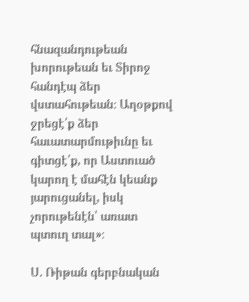հնազանդութեան խորութեան եւ Տիրոջ հանդէպ ձեր վստահութեան։ Աղօթքով ջրեցէ՛ք ձեր հաւատարմութիւնը եւ գիտցէ՛ք, որ Աստուած կարող է մահէն կեանք յարուցանել, իսկ չորութենէն՝ առատ պտուղ տալ»։

Ս. Ռիթան գերբնական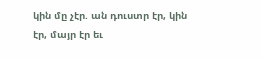կին մը չէր. ան դուստր էր, կին էր, մայր էր եւ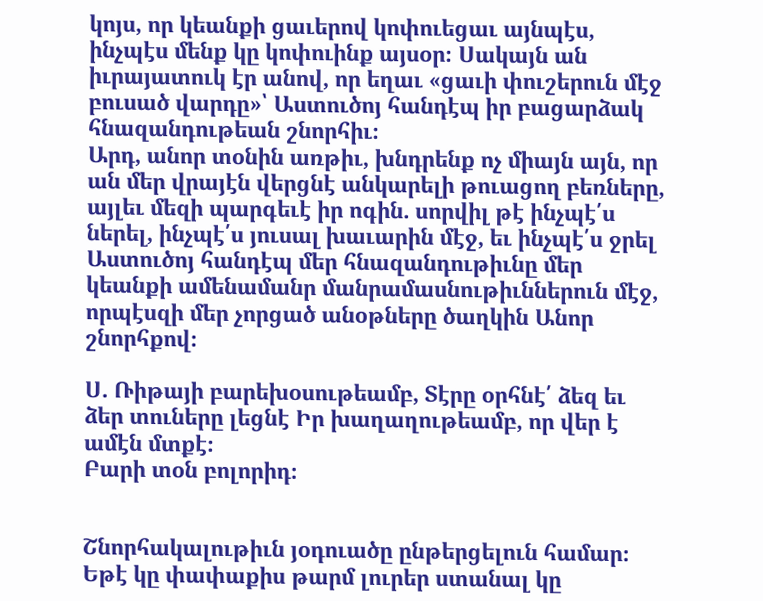կոյս, որ կեանքի ցաւերով կոփուեցաւ այնպէս, ինչպէս մենք կը կոփուինք այսօր։ Սակայն ան իւրայատուկ էր անով, որ եղաւ «ցաւի փուշերուն մէջ բուսած վարդը»՝ Աստուծոյ հանդէպ իր բացարձակ հնազանդութեան շնորհիւ։
Արդ, անոր տօնին առթիւ, խնդրենք ոչ միայն այն, որ ան մեր վրայէն վերցնէ անկարելի թուացող բեռները, այլեւ մեզի պարգեւէ իր ոգին. սորվիլ թէ ինչպէ՛ս ներել, ինչպէ՛ս յուսալ խաւարին մէջ, եւ ինչպէ՛ս ջրել Աստուծոյ հանդէպ մեր հնազանդութիւնը մեր կեանքի ամենամանր մանրամասնութիւններուն մէջ, որպէսզի մեր չորցած անօթները ծաղկին Անոր շնորհքով։

Ս. Ռիթայի բարեխօսութեամբ, Տէրը օրհնէ՛ ձեզ եւ ձեր տուները լեցնէ Իր խաղաղութեամբ, որ վեր է ամէն մտքէ։
Բարի տօն բոլորիդ։


Շնորհակալութիւն յօդուածը ընթերցելուն համար։ Եթէ կը փափաքիս թարմ լուրեր ստանալ կը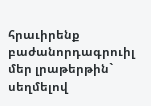հրաւիրենք բաժանորդագրուիլ մեր լրաթերթին` սեղմելով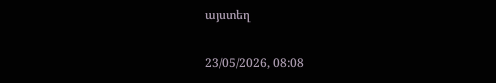այստեղ

23/05/2026, 08:08